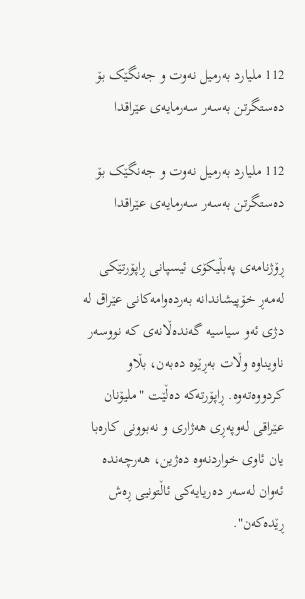112 ملیارد بەرمیل نەوت و جەنگێک بۆ دەستگرتن بەسەر سەرمایەی عێراقدا

112 ملیارد بەرمیل نەوت و جەنگێک بۆ دەستگرتن بەسەر سەرمایەی عێراقدا

ڕۆژنامەی پەبڵیکۆی ئیسپانی ڕاپۆرتێکی لەمەڕ خۆپیشاندانە بەردەوامەکانی عێراق لە دژی ئەو سیاسیە گەندەڵانەی کە نووسەر ناویناوە وڵات بەڕێوە دەبەن، بڵاو کردووەتەوە. ڕاپۆرتەکە دەڵێت "ملیۆنان عێراقی لەوپەڕی ھەژاری و نەبوونی کارەبا یان ئاوی خواردنەوە دەژین، ھەرچەندە ئەوان لەسەر دەریایەکی ئاڵتونیی ڕەش ڕێدەکەن".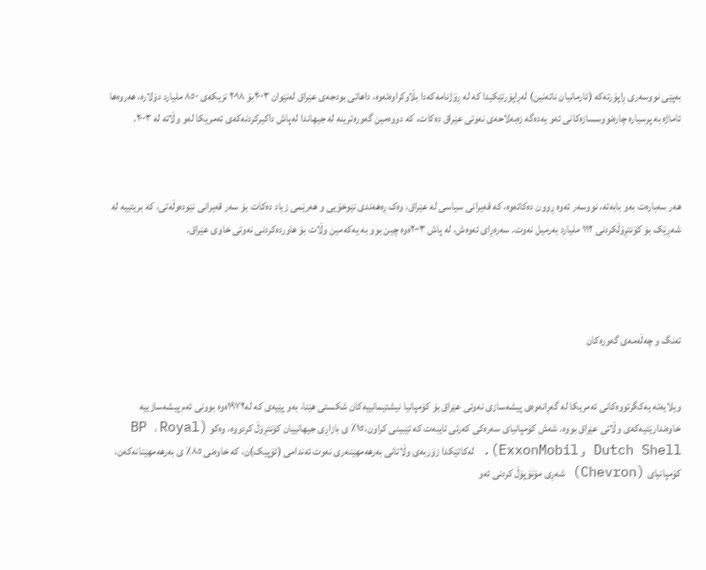بەپێی نووسەری ڕاپۆرتەکە (ئارمانیان ناتەنین) لەڕاپۆرتێکیدا کە لە ڕۆژنامەکەدا بڵاوکراوەتەوە، داھاتی بودجەی عێراق لەنێوان ٢٠٠٣بۆ ٢٠١٨ نزیکەی ٨٥٠ ملیارد دۆلارە، ھەروەھا ئاماژە بە پرسیارە چارەنووسسازەکانی ئەو یەدەگە زەبەلاحەی نەوتی عێراق دەکات، کە دووەمین گەورەترینە لە جیھاندا لەپاش داکیرکردنەکەی ئەمریکا لەو وڵاتە لە ٢٠٠٣.



ھەر سەبارەت بەو بابەتە، نووسەر ئەوە ڕوون دەکاتەوە، کە قەیرانی سیاسی لە عێراق، وەک ڕەھەندی نێوخۆیی و ھەرێمی زیاد دەکات بۆ سەر قەیرانی نێودەوڵەتی، کە بریتییە لە شەڕێک بۆ کۆنتڕۆڵکردنی ١١٢ ملیارد بەرمیل نەوت. سەرەڕای ئەوەش، لە پاش ٢٠٠٣ەوە چین بوو بە یەکەمین وڵات بۆ ھاوردەکردنی نەوتی خاوی عێراق.




تەنگ و چەڵەمەی گەورەکان


ویلایەتە یەکگرتووەکانی ئەمریکا لە گەڕانەوەی پیشەسازی نەوتی عێراق بۆ کۆمپانیا نیشتیمانییەکان شکستی ھێنا، بەو پێیەی کە لە١٩٧٢ەوە بوونی ئەم پیشەسازییە خاوەندارێتیەکەی وڵاتى عێراق بووە. شەش کۆمپانیای سەرەکی کەرتی تایبەت کە تێبینی کراون،١٥٪ ی بازاڕی جیھانییان کۆنتڕۆڵ کردووە، وەکو (BP ، Royal Dutch Shell و ExxonMobil). لەکاتێکدا زۆربەی وڵاتانی بەرھەمھێنەری نەوت ئەندامی (ئۆپیک)ن، کە خاوەنی ٨٥٪ ی بەرھەمھێنانەکەن، کۆمپانیای (Chevron) شەڕی مۆنۆپۆڵ کردنی ئەو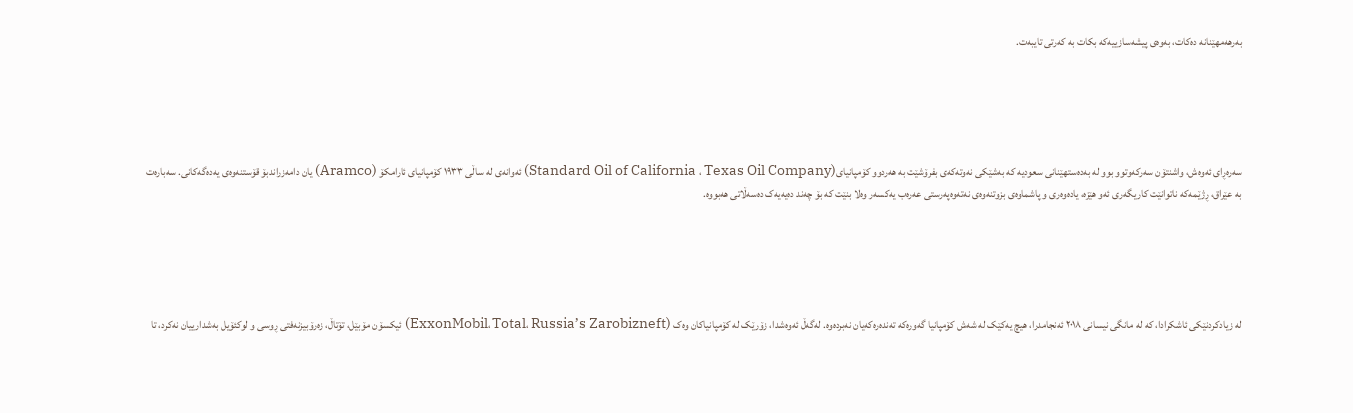بەرھەمھێنانە دەکات، بەوەی پیشەسازییەکە بکات بە کەرتی تایبەت.





سەرەڕای ئەوەش، واشنتۆن سەرکەوتوو بوو لە بەدەستھێنانی سعودیە کە بەشێکی نەوتەکەی بفرۆشێت بە ھەردوو کۆمپانیای(Standard Oil of California ، Texas Oil Company) ئەوانەی لە ساڵی ١٩٣٣ کۆمپانیای ئارامکۆ (Aramco) یان دامەزراندبۆ قۆستنەوەی یەدەگەکانی. سەبارەت بە عێراق، ڕژێمەکە ناتوانێت کاریگەری ئەو ھێزە، یادەوەری و پاشماوەی بزوتنەوەی نەتەوەپەرستی عەرەب یەکسەر وەلا بنێت کە بۆ چەند دەیەیەک دەسەڵاتی ھەبووە.





لە زیادکردنێکی ئاشکرادا، کە لە مانگی نیسانی ٢٠١٨ ئەنجامدرا، ھیچ یەکێک لە شەش کۆمپانیا گەورەکە تەندەرەکەیان نەبردەوە. لەگەڵ ئەوەشدا، زۆرێک لە کۆمپانیاکان وەک (ExxonMobil، Total، Russia’s Zarobizneft) ئیکسۆن مۆبێل، تۆتاڵ، زەرۆبیزنەفتی ڕوسی و لوکئۆیل بەشدارییان نەکرد، تا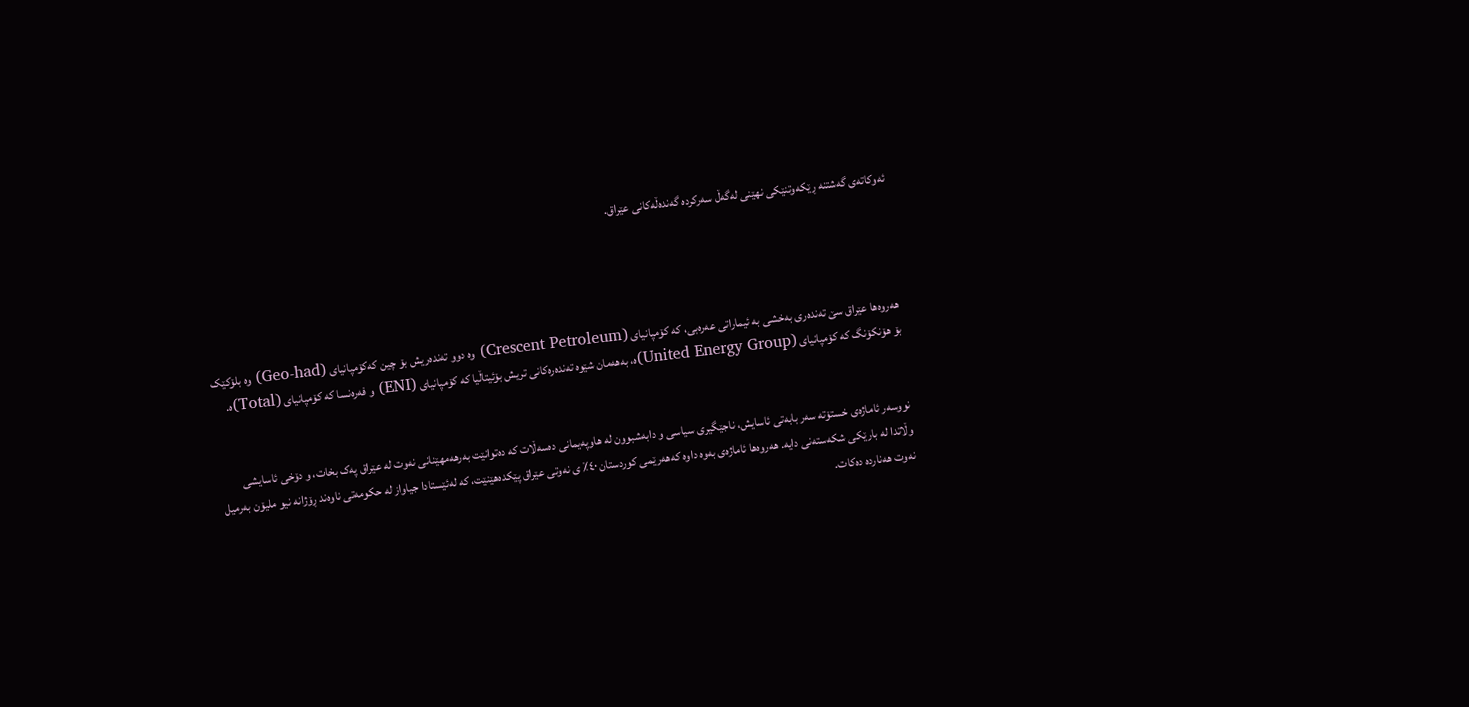ئەوکاتەی گەشتنە ڕێکەوتنێکی نھێنی لەگەڵ سەرکردە گەندەڵەکانی عێراق.




ھەروەھا عێراق سێ تەندەری بەخشی بە ئیماراتی عەرەبی، کە کۆمپانیای (Crescent Petroleum) وە دوو تەندەریش بۆ چین کەکۆمپانیای (Geo-had) وە بلۆکێک بۆ ھۆنکۆنگ کە کۆمپانیای (United Energy Group)ە، بەھەمان شێوە تەندەرەکانی تریش بۆئیتاڵیا کە کۆمپانیای (ENI) و فەرەنسا کە کۆمپانیای (Total)ە.


نووسەر ئاماژەی خستۆتە سەر بابەتی ئاسایش، ناجێگیری سیاسی و دابەشبوون لە ھاوپەیمانی دەسەڵات کە دەتوانێت بەرھەمھێنانی نەوت لە عێراق پەک بخات، و دۆخی ئاسایشی وڵاتدا لە بارێکی شکەستەنی دایە. ھەروەھا ئاماژەی بەوە داوە کەھەرێمی کوردستان ٤٠٪ ی نەوتی عێراق پێکدەھێنێت، کە لەئێستادا جیاواز لە حکومەتی ناوەند ڕۆژانە نیو ملیۆن بەرمیل نەوت ھەناردە دەکات.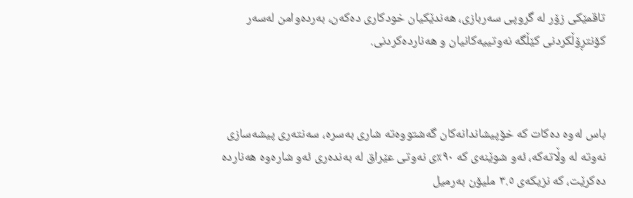تاقمێکی زۆر لە گروپی سەربازی، ھەندێکیان خودکاری دەکەن، بەردەوامن لەسەر کۆنتڕۆڵکردنی کێڵگە نەوتییەکانیان و ھەناردەکردنی.



باس لەوە دەکات کە خۆپیشاندانەکان گەشتووەتە شاری بەسرە، سەنتەری پیشەسازی نەوتە لە وڵاتەکە، ئەو شوێنەی کە ٩٠٪ی نەوتی عێراق لە بەندەری ئەو شارەوە ھەناردە دەکرێت، کە نزیکەی ٣.٥ ملیۆن بەرمیل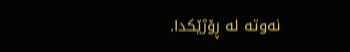نەوتە لە ڕۆژێکدا.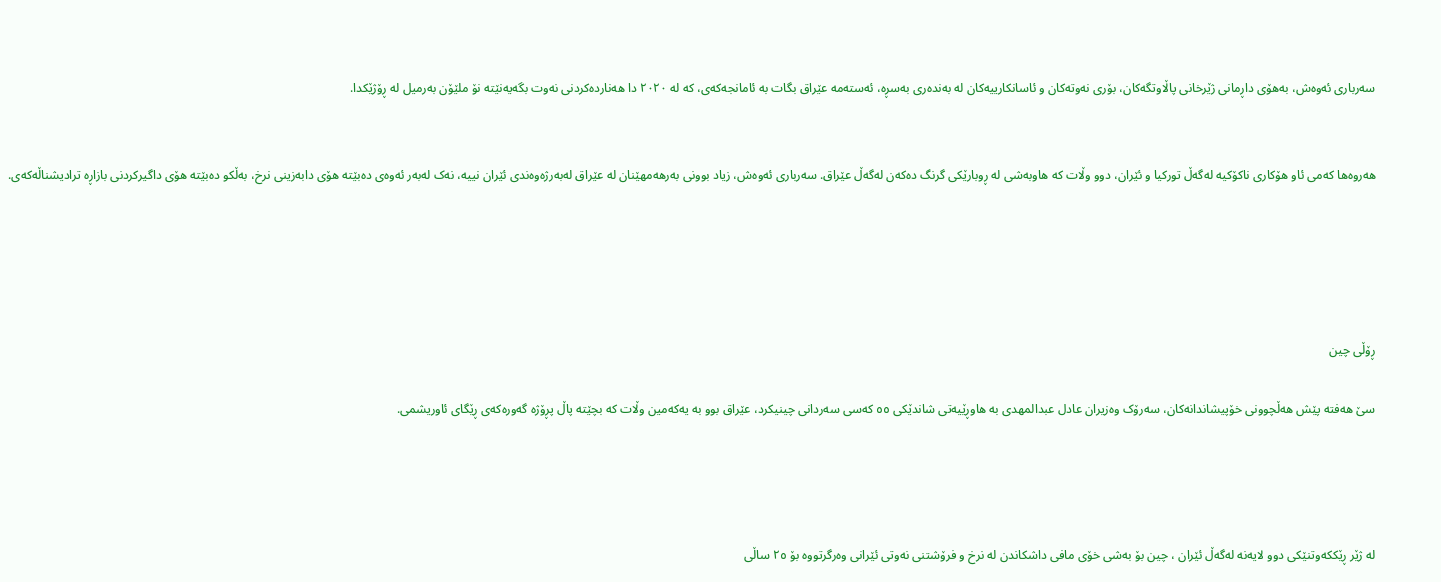سەرباری ئەوەش، بەھۆی داڕمانی ژێرخانی پاڵاوتگەکان، بۆری نەوتەکان و ئاسانکارییەکان لە بەندەری بەسڕە، ئەستەمە عێراق بگات بە ئامانجەکەی، کە لە ٢٠٢٠ دا ھەناردەکردنی نەوت بگەیەنێتە نۆ ملێۆن بەرمیل لە ڕۆژێکدا.


ھەروەھا کەمی ئاو ھۆکاری ناکۆکیە لەگەڵ تورکیا و ئێران، دوو وڵات کە ھاوبەشی لە ڕوبارێکی گرنگ دەکەن لەگەڵ عێراق. سەرباری ئەوەش، زیاد بوونی بەرھەمھێنان لە عێراق لەبەرژەوەندی ئێران نییە، نەک لەبەر ئەوەی دەبێتە ھۆی دابەزینی نرخ، بەڵکو دەبێتە ھۆی داگیرکردنی بازاڕە ترادیشناڵەکەی.





ڕۆڵی چین

سێ ھەفتە پێش ھەڵچوونی خۆپیشاندانەکان، سەرۆک وەزیران عادل عبدالمھدی بە ھاوڕێیەتی شاندێکی ٥٥ کەسی سەردانی چینیکرد، عێراق بوو بە یەکەمین وڵات کە بچێتە پاڵ پڕۆژە گەورەکەی ڕێگای ئاوریشمی.




لە ژێر ڕێککەوتنێکی دوو لایەنە لەگەڵ ئێران ، چین بۆ بەشی خۆی مافی داشکاندن لە نرخ و فرۆشتنی نەوتی ئێرانی وەرگرتووە بۆ ٢٥ ساڵی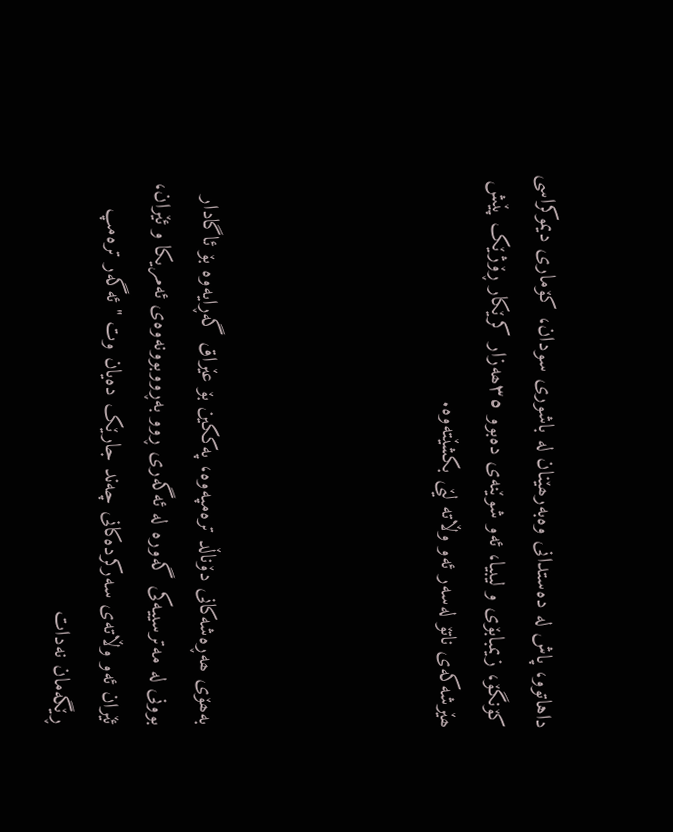داهاتوو، پاش لە دەستدانی وەبەرھێنان لە باشوری سودان، کۆماری دیموکراسی کۆنگۆ، زیمبابۆی و لیبیا، ئەو شوێنەی دەبوو ٣٥ھەزار کرێکار ڕۆژێک پێش ھێرشەکەی ناتۆ لەسەر ئەو وڵاتە لێی بکشێتەوە.




بەھۆی ھەڕەشەکانی دۆناڵد ترەمپەوە، پەککین بۆ عێراق گەڕایەوە بۆ ئاگادار بوونی لە مەترسییەکی گەورە لە ئەگەری ڕوو بەڕووبوونەوەی ئەمریکا و ئێران، ئێران ئەو وڵاتەی سەرکردەکانی چەند جارێک دەیان وت " ئەگەر ترەمپ ڕێگەمان نەدات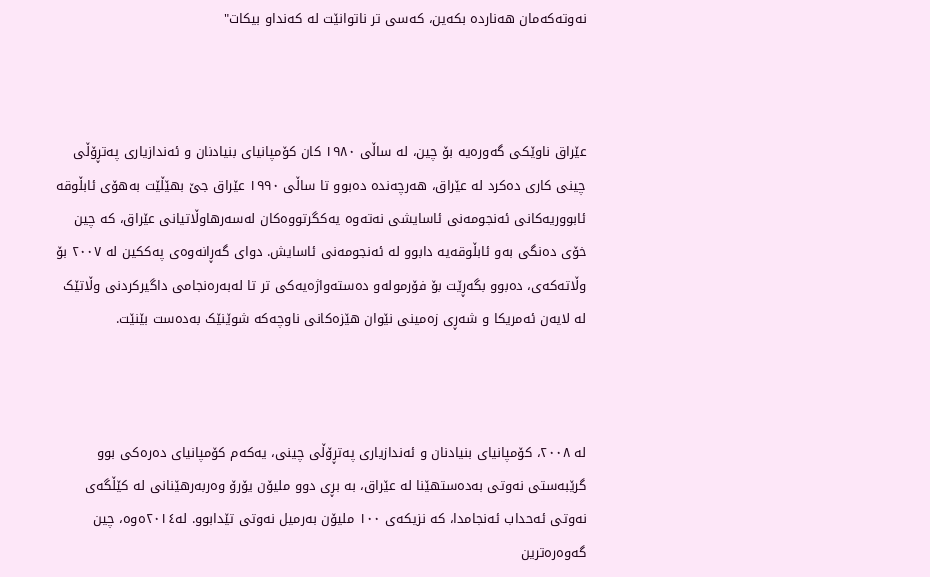نەوتەکەمان ھەناردە بکەین، کەسی تر ناتوانێت لە کەنداو بیکات"



عێراق ناوێکی گەورەیە بۆ چین، لە ساڵی ١٩٨٠ کان کۆمپانیای بنیادنان و ئەندازیاری پەتڕۆڵی چینی کاری دەکرد لە عێراق، ھەرچەندە دەبوو تا ساڵی ١٩٩٠ عێراق جێ بھێڵێت بەھۆی ئابڵوقە ئابووریەکانی ئەنجومەنی ئاسایشی نەتەوە یەکگرتووەکان لەسەرھاوڵاتیانی عێراق، کە چین خۆی دەنگی بەو ئابڵوقەیە دابوو لە ئەنجومەنی ئاسایش. دوای گەڕانەوەی پەککین لە ٢٠٠٧ بۆ وڵاتەکەى، دەبوو بگەڕێت بۆ فۆرمولەو دەستەواژەیەکی تر تا لەبەرەنجامى داگیرکردنی وڵاتێک لە لایەن ئەمریکا و شەڕی زەمینی نێوان هێزەکانی ناوچەکە شوێنێک بەدەست بێنێت.



لە ٢٠٠٨، کۆمپانیای بنیادنان و ئەندازیاری پەتڕۆڵی چینی، یەکەم کۆمپانیای دەرەکی بوو گرێبەستی نەوتی بەدەستھێنا لە عێراق، بە بڕی دوو ملیۆن یۆرۆ وەربەرھێنانی لە کێڵگەی نەوتی ئەحداب ئەنجامدا، کە نزیکەی ١٠٠ ملیۆن بەرمیل نەوتی تێدابوو. لە٢٠١٤ەوە، چین گەوەرەترین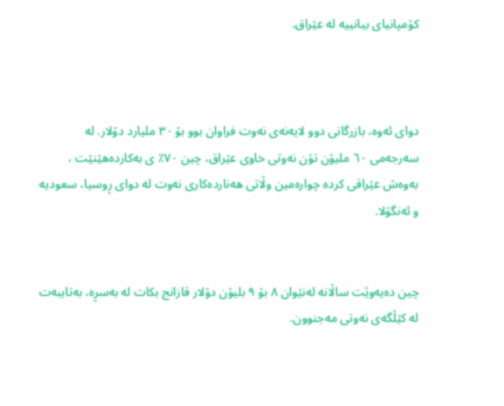کۆمپانیای بیانییە لە عێراق.



دوای ئەوە، بازرگانی دوو لایەنەی نەوت فراوان بوو بۆ ٣٠ ملیارد دۆلار. لە سەرجەمی ٦٠ ملیۆن تۆن نەوتی خاوی عێراق، چین ٧٠٪ ی بەکاردەھێنێت ، بەوەش عێراقی کردە چوارەمین وڵاتی ھەناردەکاری نەوت لە دوای ڕوسیا، سعودیە و ئەنگۆلا.


چین دەیەوێت ساڵانە لەنێوان ٨ بۆ ٩ بلیۆن دۆلار قازانج بکات لە بەسڕە، بەتایبەت لە کێڵگەی نەوتی مەجنوون.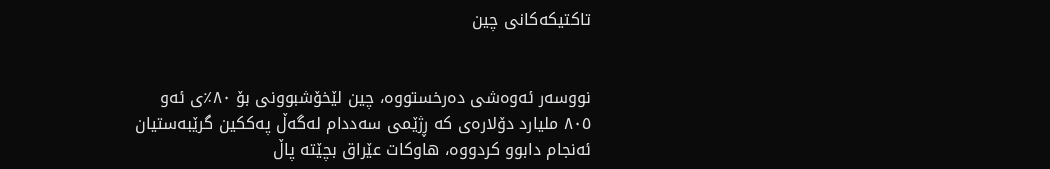تاکتیکەکانی چین


نووسەر ئەوەشی دەرخستووە، چین لێخۆشبوونی بۆ ٨٠٪ی ئەو ٨٠٥ ملیارد دۆلارەی کە ڕژێمی سەددام لەگەڵ پەککین گرێبەستیان ئەنجام دابوو کردووە، ھاوکات عێراق بچێتە پاڵ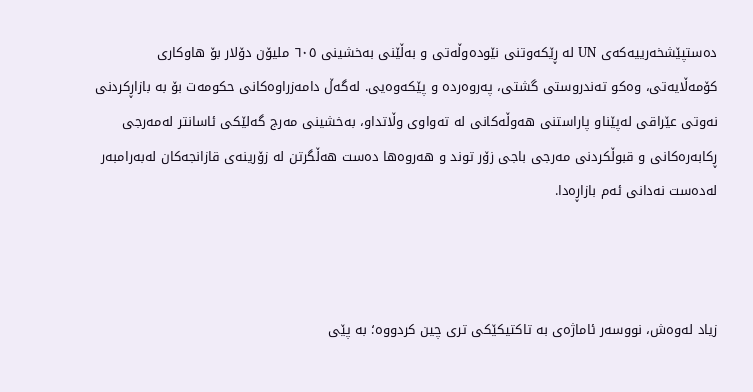دەستپێشخەرییەکەی UN لە ڕێکەوتنی نێودەوڵەتی و بەڵێنی بەخشینی ٦٠٥ ملیۆن دۆلار بۆ ھاوکاری کۆمەڵایەتی، وەکو تەندروستی گشتی، پەروەردە و پێکەوەیی. لەگەڵ دامەزراوەکانی حکومەت بۆ بە بازاڕکردنی نەوتی عێراقی لەپێناو پاراستنی ھەوڵەکانی لە تەواوی وڵاتداو، بەخشینی مەرج گەلێکی ئاسانتر لەمەرجی ڕکابەرەکانی و قبوڵکردنی مەرجی باجی زۆر توند و ھەروەھا دەست ھەڵگرتن لە زۆرینەی قازانجەکان لەبەرامبەر لەدەست نەدانی ئەم بازاڕەدا.



زیاد لەوەش، نووسەر ئاماژەی بە تاکتیکێکی تری چین کردووە؛ بە پێی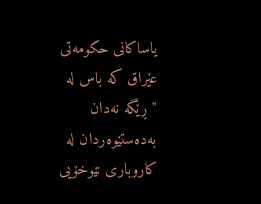یاساکانی حکومەتی عێراق کە باس لە "ڕێگە نەدان بەدەستێوەردان لە کاروباری نێوخۆیی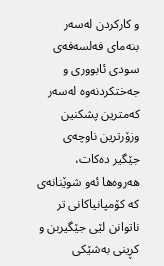و کارکردن لەسەر بنەمای فەلسەفەی سودی ئابووری و جەختکردنەوە لەسەر کەمترین پشکنین وزۆرترین ناوچەی جێگیر دەکات، ھەروەھا ئەو شوێنانەی کە کۆمپانیاکانی تر ناتوانن لێی جێگیربن و کڕینی بەشێکی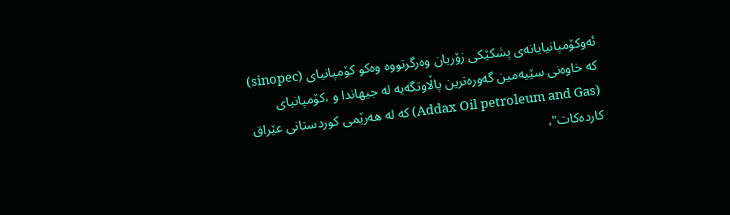ئەوکۆمپانیایانەی پشکێکی زۆریان وەرگرتووە وەکو کۆمپانیای (sinopec) کە خاوەنی سێیەمین گەورەترین پاڵاوتگەیە لە جیھاندا و ،کۆمپانیای (Addax Oil petroleum and Gas) کە لە ھەرێمی کوردستانی عێراق کاردەکات"،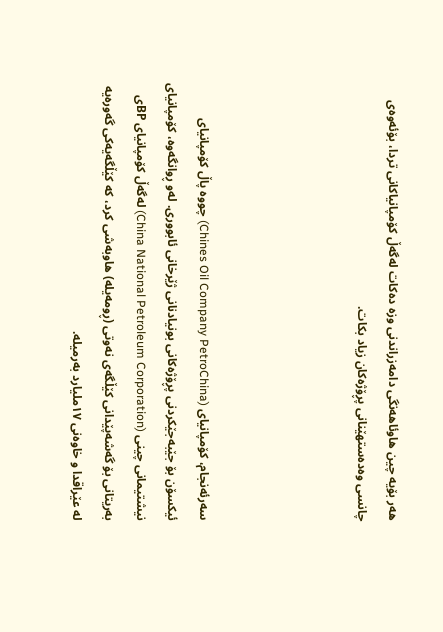ھەر بۆیە چین ھاوئاھەنگی دامەزراندنی وزە دەکات لەگەڵ کۆمپانیاکانی تردا، بۆئەوەی چانسی وەدەستھێنانی پڕۆژەکان زیاد بکات.




سەرئەنجام، کۆمپانیای (Chines Oil Company PetroChina) چووە پاڵ کۆمپانیای ئیکسۆن بۆ جێبەجێکردنی پڕۆژەکانی بونیادنانی ژێرخانی ئابووری. لەو ڕوانگەوە، کۆمپانیای نیشتیمانی چینى (China National Petroleum Corporation) لەگەڵ کۆمپانیای BPی بەریتانی بۆ گەشەپێدانی کێڵگەی نەوتی (ڕومەیلە) ھاوبەشی کرد، کە کێڵگەیەکی گەورەیە لە عێراقدا و خاوەنی ١٧ملیارد بەرمیلە.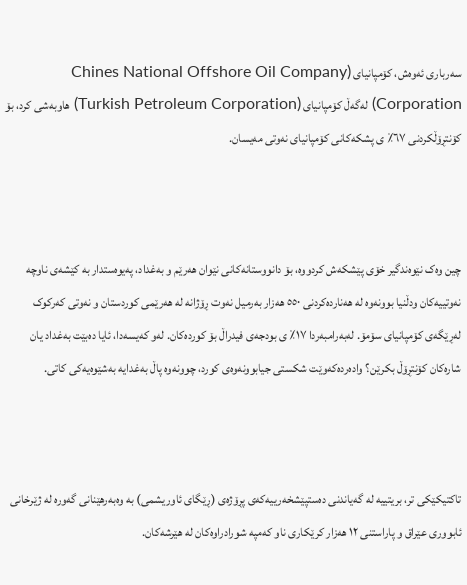سەرباری ئەوەش، کۆمپانیاى (Chines National Offshore Oil Company Corporation) لەگەڵ کۆمپانیای (Turkish Petroleum Corporation) ھاوبەشی کرد، بۆ کۆنتڕۆڵکردنی ٦٧٪ ی پشکەکانی کۆمپانیای نەوتی مەیسان.



چین وەک نێوەندگیر خۆی پێشکەش کردووە، بۆ دانووستانەکانی نێوان ھەرێم و بەغداد، پەیوەستدار بە کێشەی ناوچە نەوتییەکان ودڵنیا بوونەوە لە ھەناردەکردنی ٥٥٠ ھەزار بەرمیل نەوت ڕۆژانە لە ھەرێمی کوردستان و نەوتی کەرکوک لەڕێگەی کۆمپانیای سۆمۆ. لەبەرامبەردا ١٧٪ ی بودجەی فیدراڵ بۆ کوردەکان. لەو کەیسەدا، ئایا دەبێت بەغداد یان شارەکان کۆنتڕۆڵ بکرێن؟ وادەردەکەوێت شکستی جیابوونەوەی کورد، چوونەوە پاڵ بەغدایە بەشێوەیەکی کاتی.



تاکتیکێکی تر، بریتییە لە گەیاندنی دەستپێشخەرییەکەی پڕۆژەی (ڕێگای ئاوریشمی) بە وەبەرھێنانی گەورە لە ژێرخانی ئابووری عێراق و پاراستنی ١٢ ھەزار کرێکاری ناو کەمپە شورادراوەکان لە ھێرشەکان.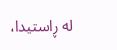لە ڕاستیدا،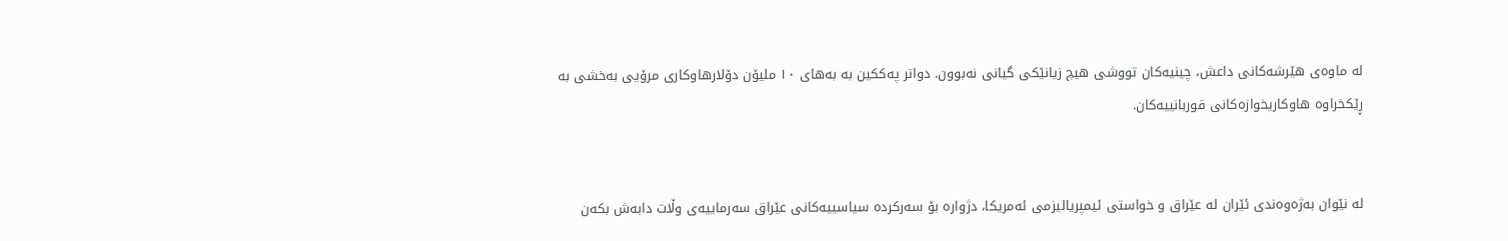لە ماوەی ھێرشەکانی داعش، چینیەکان تووشی ھیچ زیانێکی گیانی نەبوون. دواتر پەککین بە بەھای ١٠ ملیۆن دۆلارھاوکاری مرۆیی بەخشی بە ڕێکخراوە ھاوکاریخوازەکانی قوربانییەکان.


لە نێوان بەژەوەندی ئێران لە عێراق و خواستی ئیمپریالیزمی ئەمریکا، دژوارە بۆ سەرکردە سیاسییەکانی عێراق سەرماییەی وڵات دابەش بکەن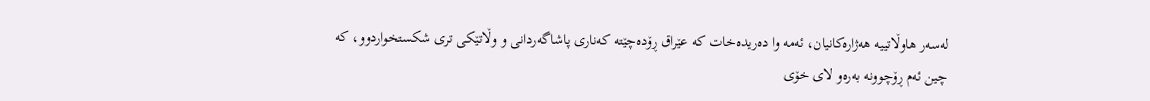لەسەر ھاوڵاتییە ھەژارەکانیان، ئەمە وا دەریدەخات کە عێراق ڕۆدەچێتە کەناری پاشاگەردانی و وڵاتێکی تری شکستخواردوو، کە چین ئەم ڕۆچوونە بەرەو لای خۆی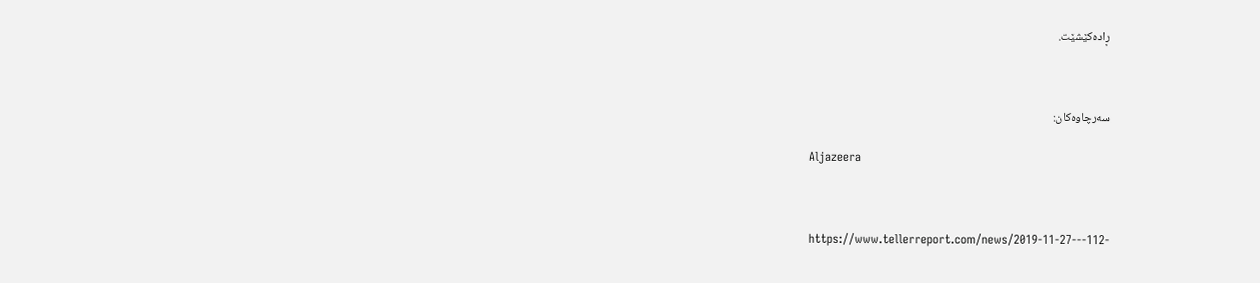ڕادەکێشێت.



سەرچاوەکان:

Aljazeera



https://www.tellerreport.com/news/2019-11-27---112-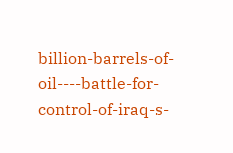billion-barrels-of-oil----battle-for-control-of-iraq-s-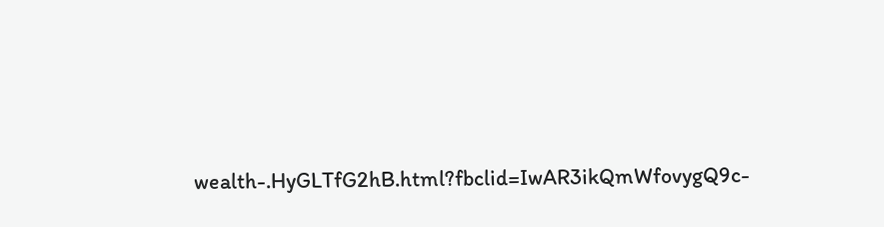wealth-.HyGLTfG2hB.html?fbclid=IwAR3ikQmWfovygQ9c-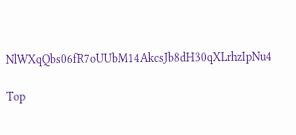NlWXqQbs06fR7oUUbM14AkcsJb8dH30qXLrhzIpNu4

Top